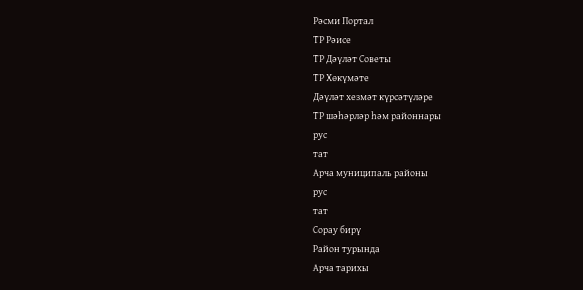Рәсми Портал
ТР Рәисе
ТР Дәүләт Советы
ТР Хөкүмәте
Дәүләт хезмәт күрсәтүләре
ТР шәһәрләр һәм районнары
рус
тат
Арча муниципаль районы
рус
тат
Сорау бирү
Район турында
Арча тарихы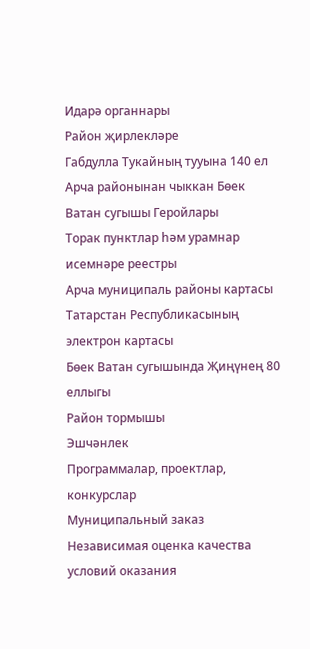Идарә органнары
Район җирлекләре
Габдулла Тукайның тууына 140 ел
Арча районынан чыккан Бөек Ватан сугышы Геройлары
Торак пунктлар һәм урамнар исемнәре реестры
Арча муниципаль районы картасы
Татарстан Республикасының электрон картасы
Бөек Ватан сугышында Җиңүнең 80 еллыгы
Район тормышы
Эшчәнлек
Программалар, проектлар, конкурслар
Муниципальный заказ
Независимая оценка качества условий оказания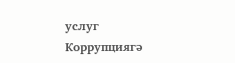услуг
Коррупциягә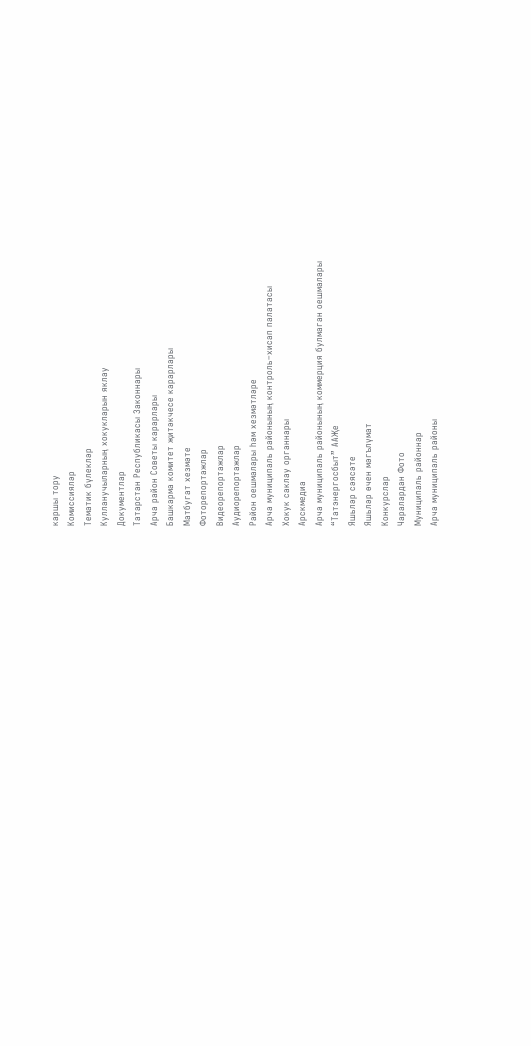каршы тору
Комиссияләр
Тематик бүлекләр
Кулланучыларның хокукларын яклау
Документлар
Татарстан Республикасы Законнары
Арча район Советы карарлары
Башкарма комитет җитәкчесе карарлары
Матбугат хезмәте
Фоторепортажлар
Видеорепортажлар
Аудиорепортажлар
Район оешмалары һәм хезмәтләре
Арча муниципаль районының контроль–хисап палатасы
Хокук саклау органнары
Арскмедиа
Арча муниципаль районының коммерция булмаган оешмалары
“Татэнергосбыт” ААҖе
Яшьләр сәясәте
Яшьләр өчен мәгълүмат
Конкурслар
Чаралардан Фото
Муниципаль районнар
Арча муниципаль районы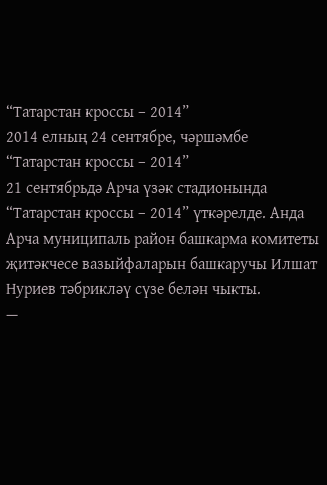“Татарстан кроссы – 2014”
2014 елның 24 сентябре, чәршәмбе
“Татарстан кроссы – 2014”
21 сентябрьдә Арча үзәк стадионында “Татарстан кроссы – 2014” үткәрелде. Анда Арча муниципаль район башкарма комитеты җитәкчесе вазыйфаларын башкаручы Илшат Нуриев тәбрикләү сүзе белән чыкты.
—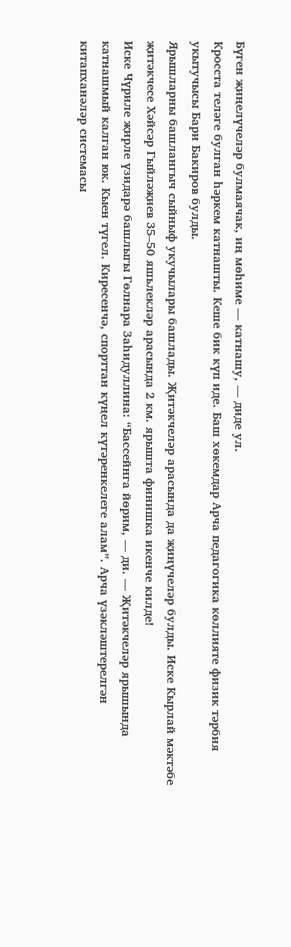Бүген җиңелүчеләр булмаячак, иң мөһиме — катнашу, — диде ул.
Кросста теләге булган һәркем катнашты. Кеше бик күп иде. Баш хөкемдар Арча педагогика көллияте физик тәрбия укытучысы Бари Бакиров булды.
Ярышларны башлангыч сыйныф укучылары башлады. Җитәкчеләр арасында да җиңүчеләр булды. Иске Кырлай мәктәбе җитәкчесе Хәйсәр Гыйләҗиев 35–50 яшьлекләр арасында 2 км. ярышта финишка икенче килде!
Иске Чүриле җирле үзидарә башлыгы Гөлнара Заһидуллина: “Бассейнга йөрим, — ди. — Җитәкчеләр ярышында катнашмый калган юк. Кыен түгел. Киресенчә, спорттан күңел күтәренкелеге алам”. Арча үзәкләштерелгән китапханәләр системасы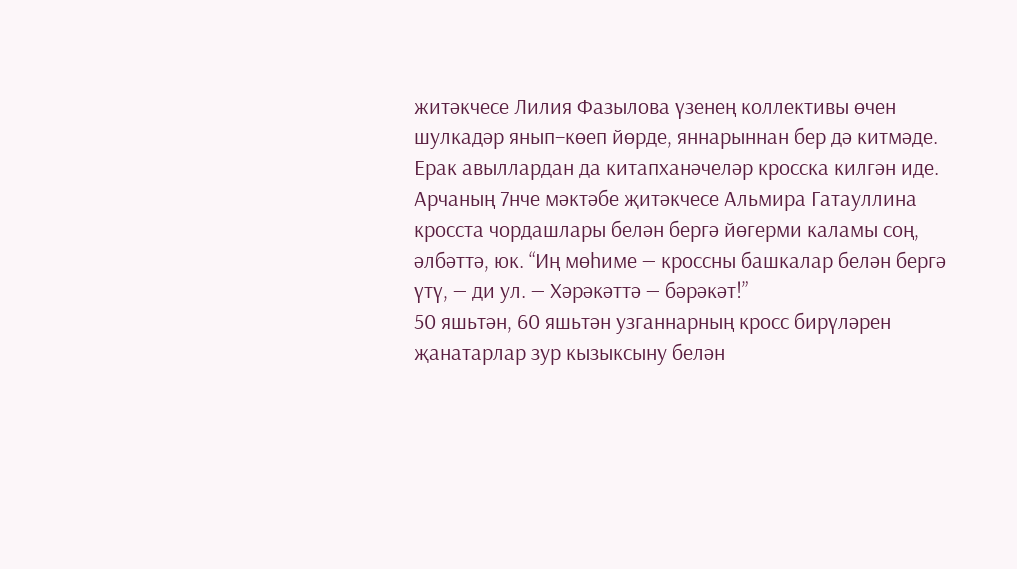житәкчесе Лилия Фазылова үзенең коллективы өчен шулкадәр янып–көеп йөрде, яннарыннан бер дә китмәде. Ерак авыллардан да китапханәчеләр кросска килгән иде.
Арчаның 7нче мәктәбе җитәкчесе Альмира Гатауллина кросста чордашлары белән бергә йөгерми каламы соң, әлбәттә, юк. “Иң мөһиме — кроссны башкалар белән бергә үтү, — ди ул. — Хәрәкәттә — бәрәкәт!”
50 яшьтән, 60 яшьтән узганнарның кросс бирүләрен җанатарлар зур кызыксыну белән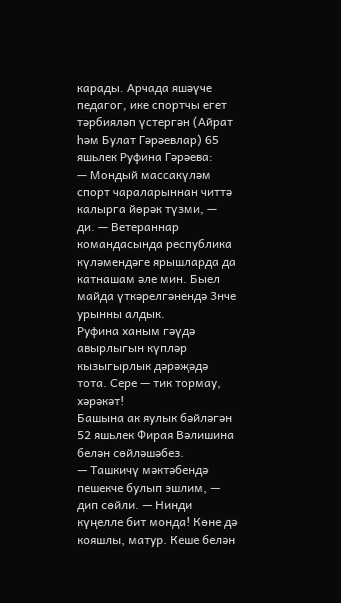карады. Арчада яшәүче педагог, ике спортчы егет тәрбияләп үстергән (Айрат һәм Булат Гәрәевлар) 65 яшьлек Руфина Гәрәева:
— Мондый массакүләм спорт чараларыннан читтә калырга йөрәк түзми, — ди. — Ветераннар командасында республика күләмендәге ярышларда да катнашам әле мин. Быел майда үткәрелгәнендә 3нче урынны алдык.
Руфина ханым гәүдә авырлыгын күпләр кызыгырлык дәрәҗәдә тота. Сере — тик тормау, хәрәкәт!
Башына ак яулык бәйләгән 52 яшьлек Фирая Вәлишина белән сөйләшәбез.
— Ташкичү мәктәбендә пешекче булып эшлим, — дип сөйли. — Нинди күңелле бит монда! Көне дә кояшлы, матур. Кеше белән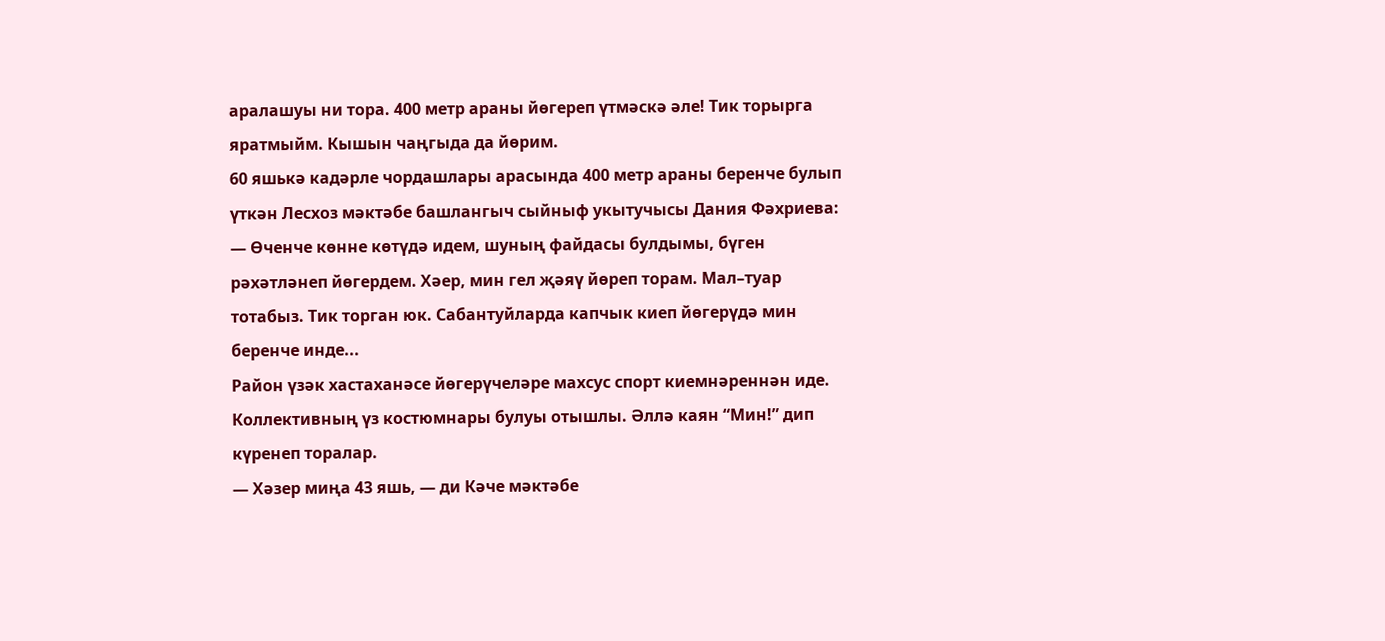аралашуы ни тора. 400 метр араны йөгереп үтмәскә әле! Тик торырга яратмыйм. Кышын чаңгыда да йөрим.
60 яшькә кадәрле чордашлары арасында 400 метр араны беренче булып үткән Лесхоз мәктәбе башлангыч сыйныф укытучысы Дания Фәхриева:
— Өченче көнне көтүдә идем, шуның файдасы булдымы, бүген рәхәтләнеп йөгердем. Хәер, мин гел җәяү йөреп торам. Мал–туар тотабыз. Тик торган юк. Сабантуйларда капчык киеп йөгерүдә мин беренче инде...
Район үзәк хастаханәсе йөгерүчеләре махсус спорт киемнәреннән иде. Коллективның үз костюмнары булуы отышлы. Әллә каян “Мин!” дип күренеп торалар.
— Хәзер миңа 43 яшь, — ди Кәче мәктәбе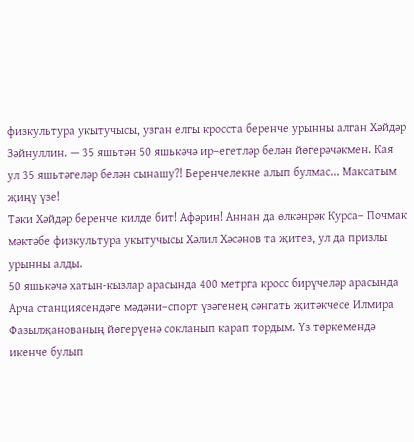физкультура укытучысы, узган елгы кросста беренче урынны алган Хәйдәр Зәйнуллин. — 35 яшьтән 50 яшькәчә ир–егетләр белән йөгерәчәкмен. Кая ул 35 яшьтәгеләр белән сынашу?! Беренчелекне алып булмас... Максатым җиңү үзе!
Тәки Хәйдәр беренче килде бит! Афәрин! Аннан да өлкәнрәк Курса– Почмак мәктәбе физкультура укытучысы Хәлил Хәсәнов та җитез, ул да призлы урынны алды.
50 яшькәчә хатын-кызлар арасында 400 метрга кросс бирүчеләр арасында Арча станциясендәге мәдәни–спорт үзәгенең сәнгать җитәкчесе Илмира Фазылҗанованың йөгерүенә сокланып карап тордым. Үз төркемендә икенче булып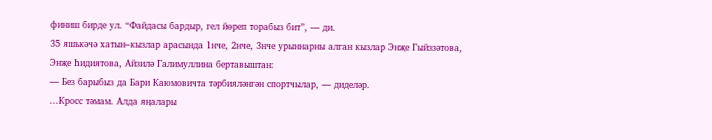финиш бирде ул. “Файдасы бардыр, гел йөреп торабыз бит”, — ди.
35 яшькәчә хатын–кызлар арасында 1нче, 2нче, 3нче урыннарны алган кызлар Энҗе Гыйззәтова, Энҗе Һидиятова, Айзилә Галимуллина бертавыштан:
— Без барыбыз да Бари Каюмовичта тәрбияләнгән спортчылар, — диделәр.
...Кросс тәмам. Алда яңалары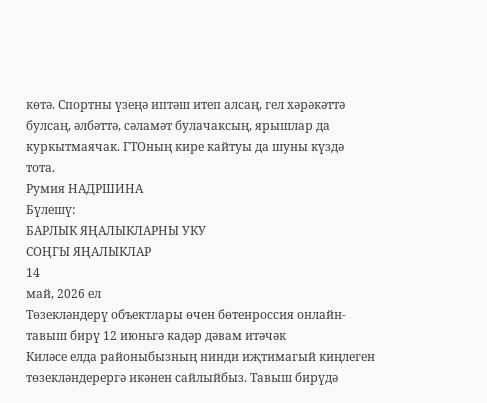көтә. Спортны үзеңә иптәш итеп алсаң, гел хәрәкәттә булсаң, әлбәттә, сәламәт булачаксың, ярышлар да куркытмаячак. ГТОның кире кайтуы да шуны күздә тота.
Румия НАДРШИНА
Бүлешү:
БАРЛЫК ЯҢАЛЫКЛАРНЫ УКУ
СОҢГЫ ЯҢАЛЫКЛАР
14
май, 2026 ел
Төзекләндерү объектлары өчен бөтенроссия онлайн-тавыш бирү 12 июньгә кадәр дәвам итәчәк
Киләсе елда районыбызның нинди иҗтимагый киңлеген төзекләндерергә икәнен сайлыйбыз. Тавыш бирүдә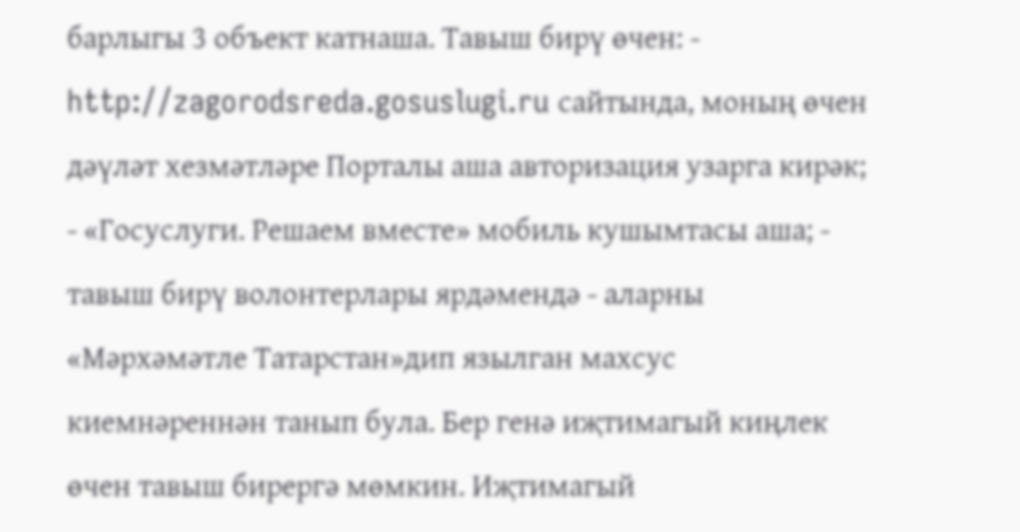барлыгы 3 объект катнаша. Тавыш бирү өчен: - http://zagorodsreda.gosuslugi.ru сайтында, моның өчен дәүләт хезмәтләре Порталы аша авторизация узарга кирәк; - «Госуслуги. Решаем вместе» мобиль кушымтасы аша; - тавыш бирү волонтерлары ярдәмендә - аларны «Мәрхәмәтле Татарстан»дип язылган махсус киемнәреннән танып була. Бер генә иҗтимагый киңлек өчен тавыш бирергә мөмкин. Иҗтимагый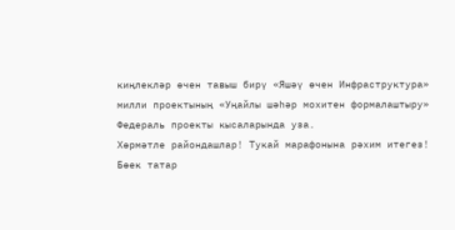киңлекләр өчен тавыш бирү «Яшәү өчен Инфраструктура» милли проектының «Уңайлы шәһәр мохитен формалаштыру» Федераль проекты кысаларында уза.
Хөрмәтле райондашлар! Тукай марафонына рәхим итегез!
Бөек татар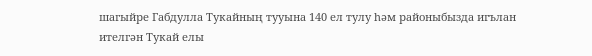шагыйре Габдулла Тукайның тууына 140 ел тулу һәм районыбызда игълан ителгән Тукай елы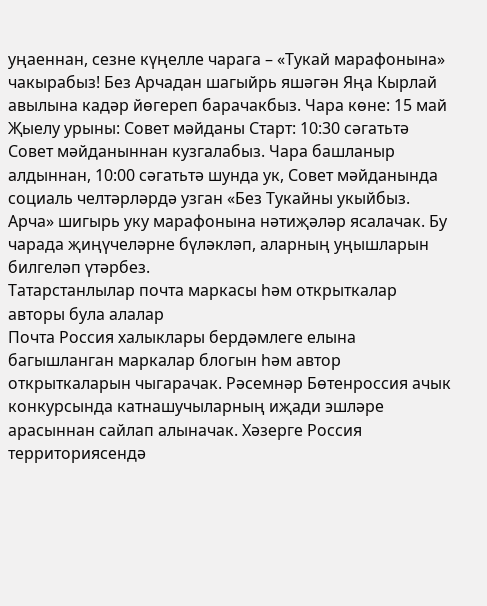уңаеннан, сезне күңелле чарага – «Тукай марафонына» чакырабыз! Без Арчадан шагыйрь яшәгән Яңа Кырлай авылына кадәр йөгереп барачакбыз. Чара көне: 15 май Җыелу урыны: Совет мәйданы Старт: 10:30 сәгатьтә Совет мәйданыннан кузгалабыз. Чара башланыр алдыннан, 10:00 сәгатьтә шунда ук, Совет мәйданында социаль челтәрләрдә узган «Без Тукайны укыйбыз. Арча» шигырь уку марафонына нәтиҗәләр ясалачак. Бу чарада җиңүчеләрне бүләкләп, аларның уңышларын билгеләп үтәрбез.
Татарстанлылар почта маркасы һәм открыткалар авторы була алалар
Почта Россия халыклары бердәмлеге елына багышланган маркалар блогын һәм автор открыткаларын чыгарачак. Рәсемнәр Бөтенроссия ачык конкурсында катнашучыларның иҗади эшләре арасыннан сайлап алыначак. Хәзерге Россия территориясендә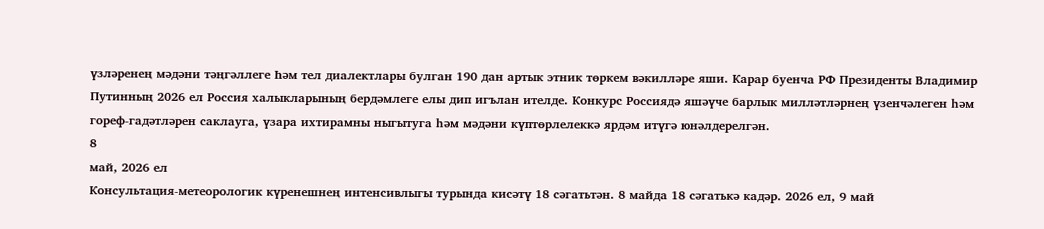үзләренең мәдәни тәңгәллеге Һәм тел диалектлары булган 190 дан артык этник төркем вәкилләре яши. Карар буенча РФ Президенты Владимир Путинның 2026 ел Россия халыкларының бердәмлеге елы дип игълан ителде. Конкурс Россиядә яшәүче барлык милләтләрнең үзенчәлеген һәм гореф-гадәтләрен саклауга, үзара ихтирамны ныгытуга һәм мәдәни күптөрлелеккә ярдәм итүгә юнәлдерелгән.
8
май, 2026 ел
Консультация-метеорологик күренешнең интенсивлыгы турында кисәтү 18 сәгатьтән. 8 майда 18 сәгатькә кадәр. 2026 ел, 9 май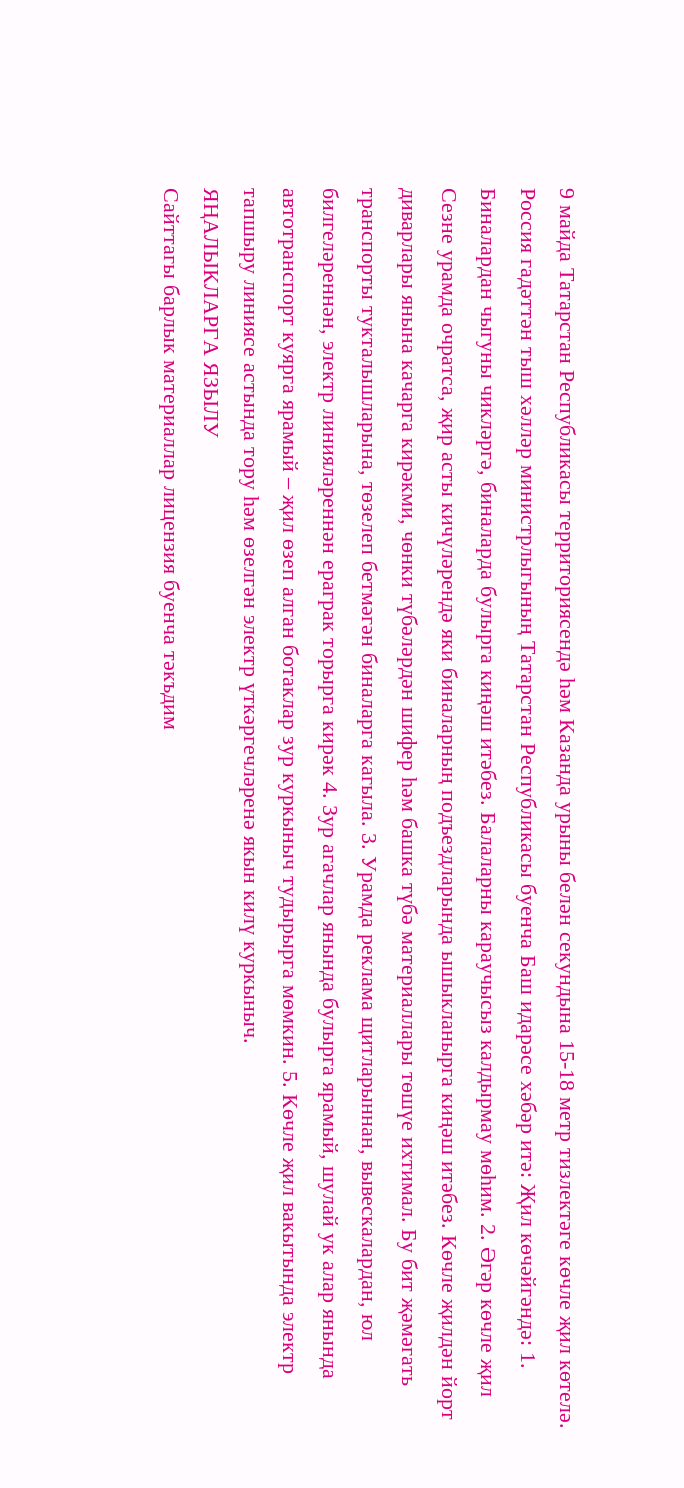9 майда Татарстан Республикасы территориясендә һәм Казанда урыны белән секундына 15-18 метр тизлектәге көчле җил көтелә. Россия гадәттән тыш хәлләр министрлыгының Татарстан Республикасы буенча Баш идарәсе хәбәр итә: Җил көчәйгәндә: 1. Биналардан чыгуны чикләргә, биналарда булырга киңәш итәбез. Балаларны караучысыз калдырмау мөһим. 2. Әгәр көчле җил Сезне урамда очратса, җир асты кичүләрендә яки биналарның подъездларында ышыкланырга киңәш итәбез. Көчле җилдән йорт диварлары янына качарга кирәкми, чөнки түбәләрдән шифер һәм башка түбә материаллары төшүе ихтимал. Бу бит җәмәгать транспорты тукталышларына, төзелеп бетмәгән биналарга кагыла. 3. Урамда реклама щитларыннан, вывескалардан, юл билгеләреннән, электр линияләреннән ераграк торырга кирәк 4. Зур агачлар янында булырга ярамый, шулай ук алар янында автотранспорт куярга ярамый – җил өзеп алган ботаклар зур куркыныч тудырырга мөмкин. 5. Көчле җил вакытында электр тапшыру линиясе астында тору һәм өзелгән электр үткәргечләренә якын килү куркыныч.
ЯҢАЛЫКЛАРГА ЯЗЫЛУ
Сайттагы барлык материаллар лицензия буенча тәкъдим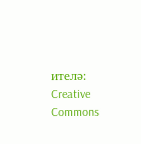ителә:
Creative Commons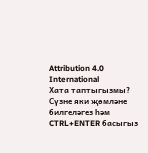Attribution 4.0 International
Хата таптыгызмы?
Сүзне яки җөмләне билгеләгез һәм CTRL+ENTER басыгыз